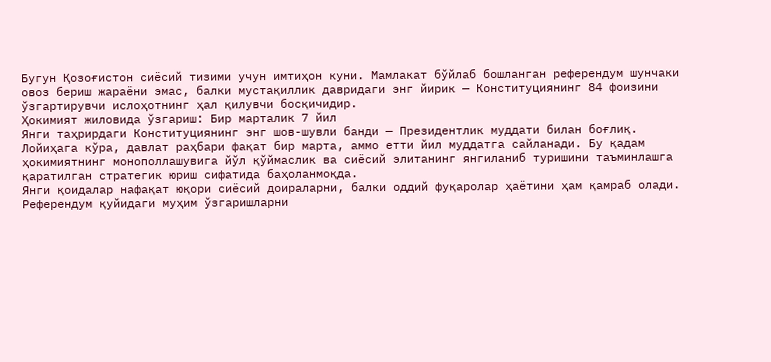Бугун Қозоғистон сиёсий тизими учун имтиҳон куни. Мамлакат бўйлаб бошланган референдум шунчаки овоз бериш жараёни эмас, балки мустақиллик давридаги энг йирик — Конституциянинг 84 фоизини ўзгартирувчи ислоҳотнинг ҳал қилувчи босқичидир.
Ҳокимият жиловида ўзгариш: Бир марталик 7 йил
Янги таҳрирдаги Конституциянинг энг шов-шувли банди — Президентлик муддати билан боғлиқ. Лойиҳага кўра, давлат раҳбари фақат бир марта, аммо етти йил муддатга сайланади. Бу қадам ҳокимиятнинг монополлашувига йўл қўймаслик ва сиёсий элитанинг янгиланиб туришини таъминлашга қаратилган стратегик юриш сифатида баҳоланмоқда.
Янги қоидалар нафақат юқори сиёсий доираларни, балки оддий фуқаролар ҳаётини ҳам қамраб олади. Референдум қуйидаги муҳим ўзгаришларни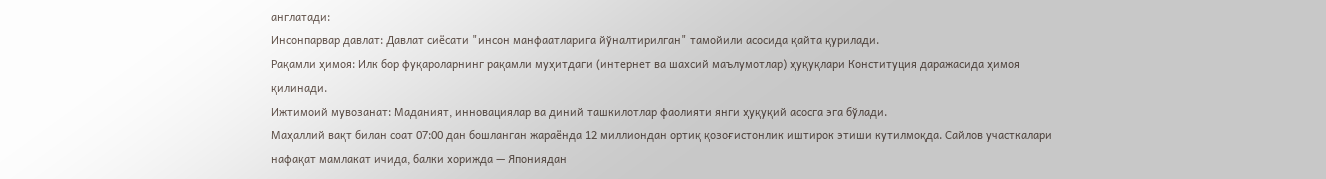англатади:
Инсонпарвар давлат: Давлат сиёсати "инсон манфаатларига йўналтирилган" тамойили асосида қайта қурилади.
Рақамли ҳимоя: Илк бор фуқароларнинг рақамли муҳитдаги (интернет ва шахсий маълумотлар) ҳуқуқлари Конституция даражасида ҳимоя қилинади.
Ижтимоий мувозанат: Маданият, инновациялар ва диний ташкилотлар фаолияти янги ҳуқуқий асосга эга бўлади.
Маҳаллий вақт билан соат 07:00 дан бошланган жараёнда 12 миллиондан ортиқ қозоғистонлик иштирок этиши кутилмоқда. Сайлов участкалари нафақат мамлакат ичида, балки хорижда — Япониядан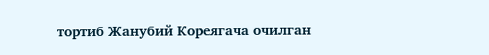тортиб Жанубий Кореягача очилган